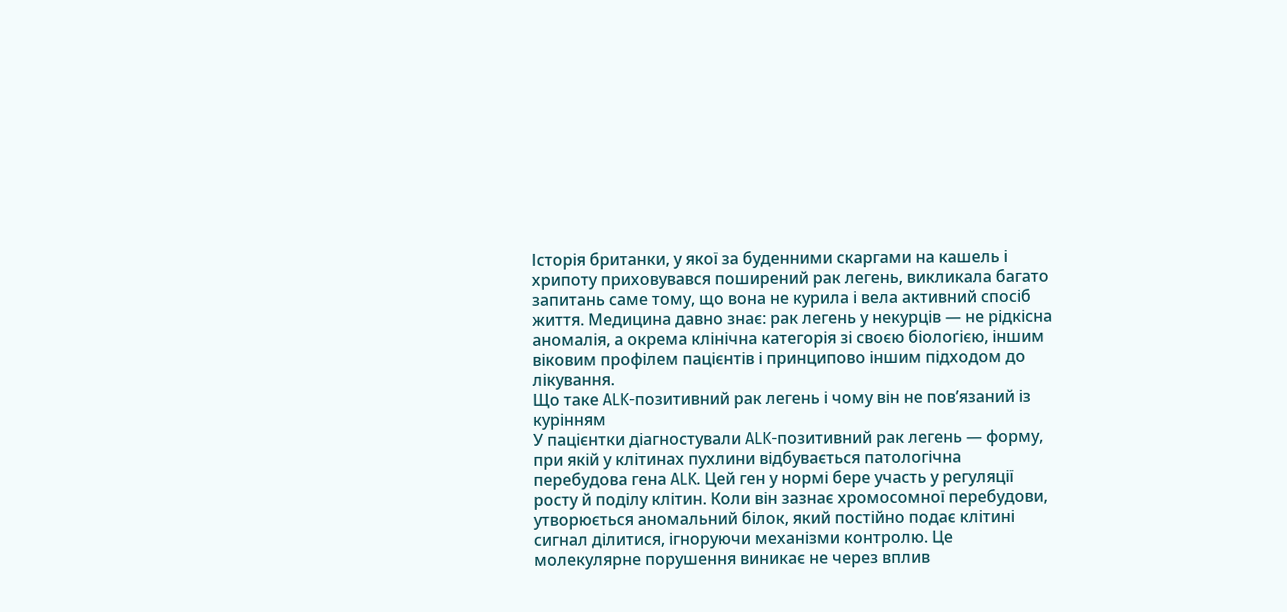Історія британки, у якої за буденними скаргами на кашель і хрипоту приховувався поширений рак легень, викликала багато запитань саме тому, що вона не курила і вела активний спосіб життя. Медицина давно знає: рак легень у некурців — не рідкісна аномалія, а окрема клінічна категорія зі своєю біологією, іншим віковим профілем пацієнтів і принципово іншим підходом до лікування.
Що таке ALK-позитивний рак легень і чому він не пов’язаний із курінням
У пацієнтки діагностували ALK-позитивний рак легень — форму, при якій у клітинах пухлини відбувається патологічна перебудова гена ALK. Цей ген у нормі бере участь у регуляції росту й поділу клітин. Коли він зазнає хромосомної перебудови, утворюється аномальний білок, який постійно подає клітині сигнал ділитися, ігноруючи механізми контролю. Це молекулярне порушення виникає не через вплив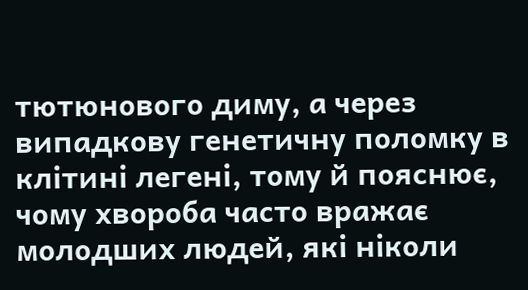тютюнового диму, а через випадкову генетичну поломку в клітині легені, тому й пояснює, чому хвороба часто вражає молодших людей, які ніколи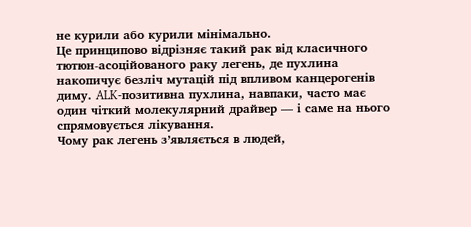не курили або курили мінімально.
Це принципово відрізняє такий рак від класичного тютюн-асоційованого раку легень, де пухлина накопичує безліч мутацій під впливом канцерогенів диму. ALK-позитивна пухлина, навпаки, часто має один чіткий молекулярний драйвер — і саме на нього спрямовується лікування.
Чому рак легень з’являється в людей,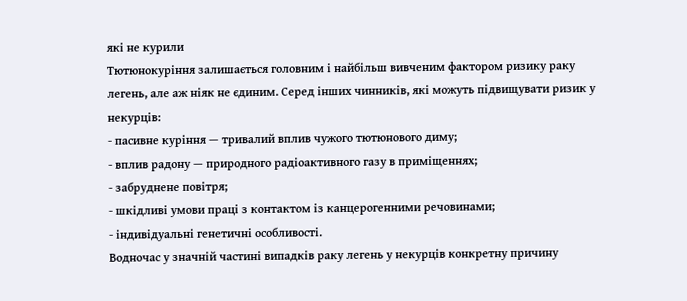які не курили
Тютюнокуріння залишається головним і найбільш вивченим фактором ризику раку легень, але аж ніяк не єдиним. Серед інших чинників, які можуть підвищувати ризик у некурців:
- пасивне куріння — тривалий вплив чужого тютюнового диму;
- вплив радону — природного радіоактивного газу в приміщеннях;
- забруднене повітря;
- шкідливі умови праці з контактом із канцерогенними речовинами;
- індивідуальні генетичні особливості.
Водночас у значній частині випадків раку легень у некурців конкретну причину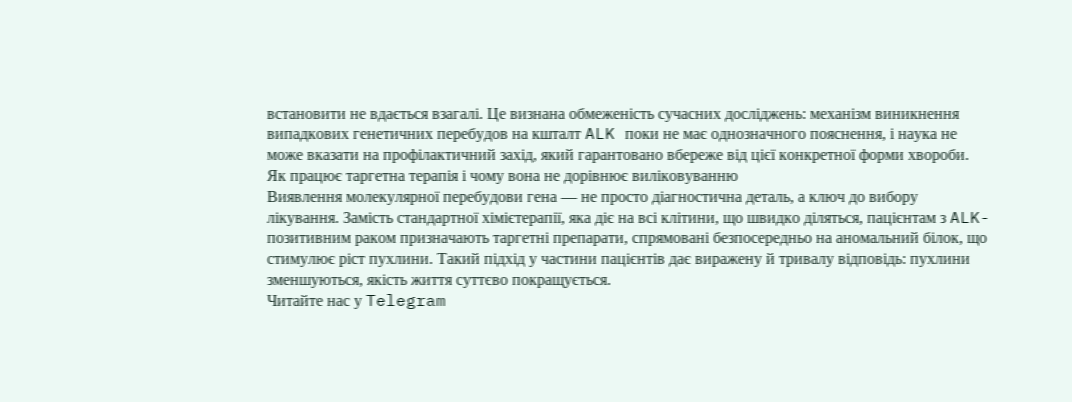встановити не вдається взагалі. Це визнана обмеженість сучасних досліджень: механізм виникнення випадкових генетичних перебудов на кшталт ALK поки не має однозначного пояснення, і наука не може вказати на профілактичний захід, який гарантовано вбереже від цієї конкретної форми хвороби.
Як працює таргетна терапія і чому вона не дорівнює виліковуванню
Виявлення молекулярної перебудови гена — не просто діагностична деталь, а ключ до вибору лікування. Замість стандартної хімієтерапії, яка діє на всі клітини, що швидко діляться, пацієнтам з ALK-позитивним раком призначають таргетні препарати, спрямовані безпосередньо на аномальний білок, що стимулює ріст пухлини. Такий підхід у частини пацієнтів дає виражену й тривалу відповідь: пухлини зменшуються, якість життя суттєво покращується.
Читайте нас у Telegram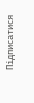Підписатися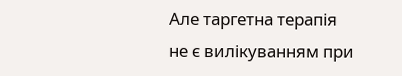Але таргетна терапія не є вилікуванням при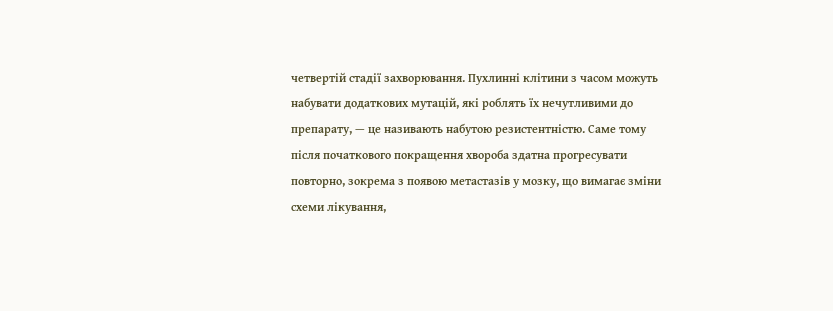четвертій стадії захворювання. Пухлинні клітини з часом можуть набувати додаткових мутацій, які роблять їх нечутливими до препарату, — це називають набутою резистентністю. Саме тому після початкового покращення хвороба здатна прогресувати повторно, зокрема з появою метастазів у мозку, що вимагає зміни схеми лікування,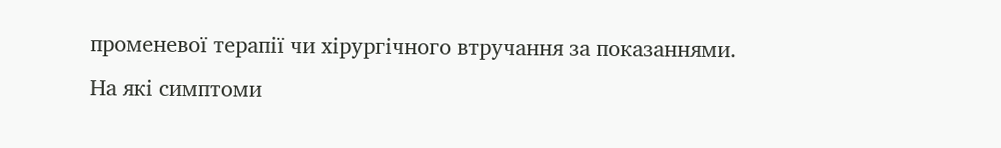променевої терапії чи хірургічного втручання за показаннями.
На які симптоми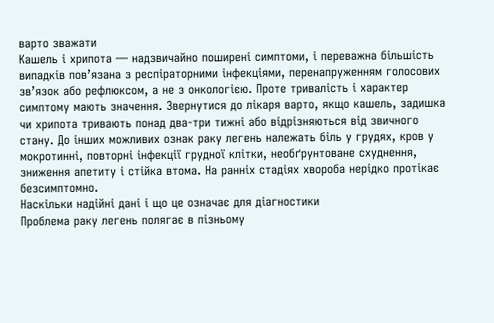варто зважати
Кашель і хрипота — надзвичайно поширені симптоми, і переважна більшість випадків пов’язана з респіраторними інфекціями, перенапруженням голосових зв’язок або рефлюксом, а не з онкологією. Проте тривалість і характер симптому мають значення. Звернутися до лікаря варто, якщо кашель, задишка чи хрипота тривають понад два-три тижні або відрізняються від звичного стану. До інших можливих ознак раку легень належать біль у грудях, кров у мокротинні, повторні інфекції грудної клітки, необґрунтоване схуднення, зниження апетиту і стійка втома. На ранніх стадіях хвороба нерідко протікає безсимптомно.
Наскільки надійні дані і що це означає для діагностики
Проблема раку легень полягає в пізньому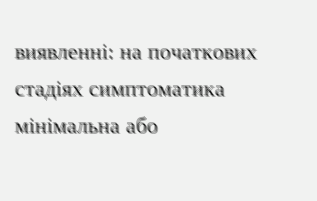виявленні: на початкових стадіях симптоматика мінімальна або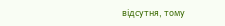відсутня, тому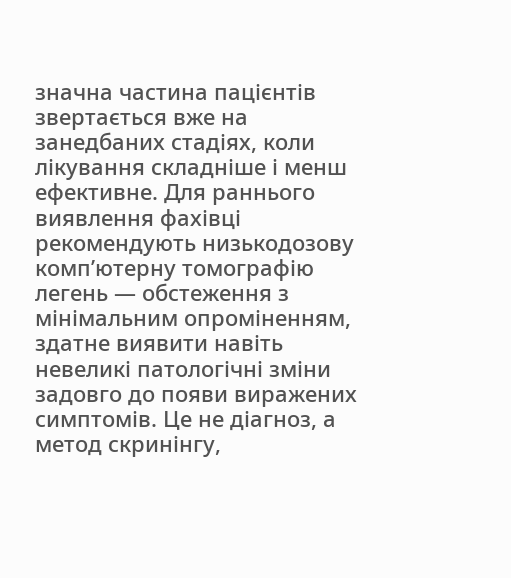значна частина пацієнтів звертається вже на занедбаних стадіях, коли лікування складніше і менш ефективне. Для раннього виявлення фахівці рекомендують низькодозову комп’ютерну томографію легень — обстеження з мінімальним опроміненням, здатне виявити навіть невеликі патологічні зміни задовго до появи виражених симптомів. Це не діагноз, а метод скринінгу,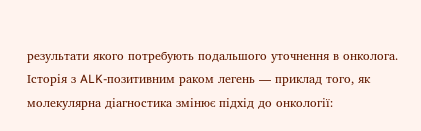результати якого потребують подальшого уточнення в онколога.
Історія з ALK-позитивним раком легень — приклад того, як молекулярна діагностика змінює підхід до онкології: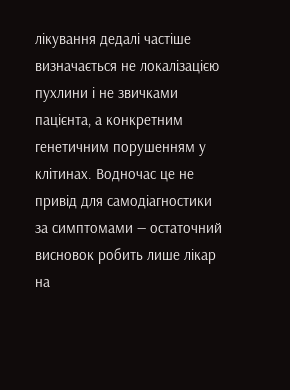лікування дедалі частіше визначається не локалізацією пухлини і не звичками пацієнта, а конкретним генетичним порушенням у клітинах. Водночас це не привід для самодіагностики за симптомами — остаточний висновок робить лише лікар на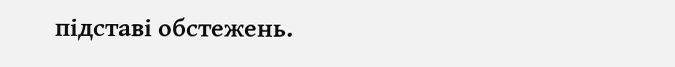підставі обстежень.